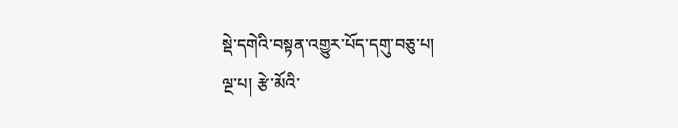སྡེ་དགེའི་བསྟན་འགྱུར་པོད་དགུ་བཅུ་པ།
ལྔ་པ། རྩེ་མོའི་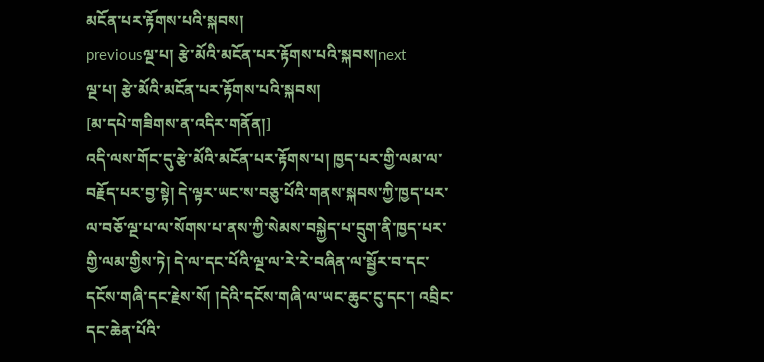མངོན་པར་རྟོགས་པའི་སྐབས།
previousལྔ་པ། རྩེ་མོའི་མངོན་པར་རྟོགས་པའི་སྐབས།next
ལྔ་པ། རྩེ་མོའི་མངོན་པར་རྟོགས་པའི་སྐབས།
[མ་དཔེ་གཟིགས་ན་འདིར་གནོན།]
འདི་ལས་གོང་དུ་རྩེ་མོའི་མངོན་པར་རྟོགས་པ། ཁྱད་པར་གྱི་ལམ་ལ་བརྗོད་པར་བྱ་སྟེ། དེ་ལྟར་ཡང་ས་བཅུ་པོའི་གནས་སྐབས་ཀྱི་ཁྱད་པར་ལ་བཅོ་ལྔ་པ་ལ་སོགས་པ་ནས་ཀྱི་སེམས་བསྐྱེད་པ་དྲུག་ནི་ཁྱད་པར་གྱི་ལམ་གྱིས་ཏེ། དེ་ལ་དང་པོའི་ལྔ་ལ་རེ་རེ་བཞིན་ལ་སྦྱོར་བ་དང་དངོས་གཞི་དང་རྗེས་སོ། །དེའི་དངོས་གཞི་ལ་ཡང་ཆུང་ངུ་དང་། འབྲིང་དང་ཆེན་པོའི་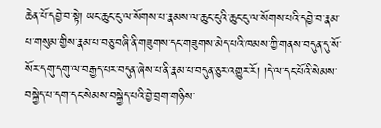ཆེན་པོ་དབྱེ་བ་སྟེ། ཡང་ཆུང་ངུ་ལ་སོགས་པ་རྣམས་ལ་ཆུང་ངུའི་ཆུང་ངུ་ལ་སོགས་པའི་དབྱེ་བ་རྣམ་པ་གསུམ་གྱིས་རྣམ་པ་བཅུ་བཞི་ནི་གཟུགས་དང་གཟུགས་མེད་པའི་ཁམས་ཀྱི་གནས་བདུན་དུ་སོ་སོར་དགུ་དགུ་ལ་བརྒྱད་པར་བདུན་ཞེས་པ་ནི་རྣམ་པ་བདུན་ཅུར་འགྱུར་རོ། །དེ་ལ་དང་པོའི་སེམས་བསྐྱེད་པ་དག་དང་སེམས་བསྐྱེད་པའི་བྱེ་བྲག་གཉིས་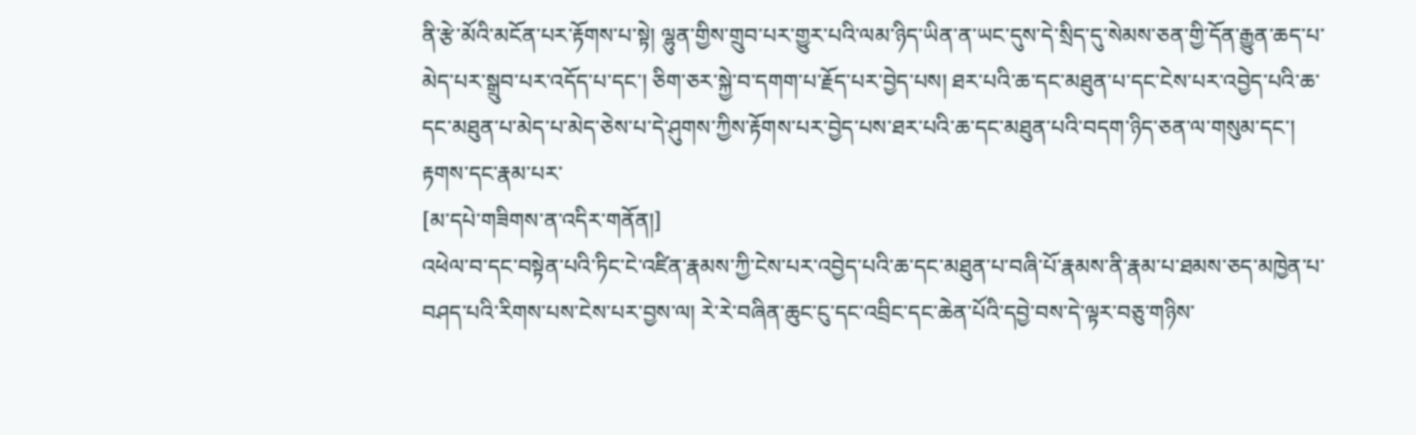ནི་རྩེ་མོའི་མངོན་པར་རྟོགས་པ་སྟེ། ལྷུན་གྱིས་གྲུབ་པར་གྱུར་པའི་ལམ་ཉིད་ཡིན་ན་ཡང་དུས་དེ་སྲིད་དུ་སེམས་ཅན་གྱི་དོན་རྒྱུན་ཆད་པ་མེད་པར་སྒྲུབ་པར་འདོད་པ་དང་། ཅིག་ཅར་སྐྱེ་བ་དགག་པ་རྗོད་པར་བྱེད་པས། ཐར་པའི་ཆ་དང་མཐུན་པ་དང་ངེས་པར་འབྱེད་པའི་ཆ་དང་མཐུན་པ་མེད་པ་མེད་ཅེས་པ་དེ་ཤུགས་ཀྱིས་རྟོགས་པར་བྱེད་པས་ཐར་པའི་ཆ་དང་མཐུན་པའི་བདག་ཉིད་ཅན་ལ་གསུམ་དང་། རྟགས་དང་རྣམ་པར་
[མ་དཔེ་གཟིགས་ན་འདིར་གནོན།]
འཕེལ་བ་དང་བསྟེན་པའི་ཏིང་ངེ་འཛིན་རྣམས་ཀྱི་ངེས་པར་འབྱེད་པའི་ཆ་དང་མཐུན་པ་བཞི་པོ་རྣམས་ནི་རྣམ་པ་ཐམས་ཅད་མཁྱེན་པ་བཤད་པའི་རིགས་པས་ངེས་པར་བྱས་ལ། རེ་རེ་བཞིན་ཆུང་ངུ་དང་འབྲིང་དང་ཆེན་པོའི་དབྱེ་བས་དེ་ལྟར་བཅུ་གཉིས་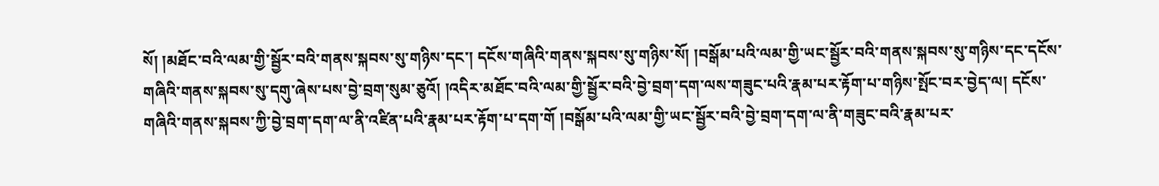སོ། །མཐོང་བའི་ལམ་གྱི་སྦྱོར་བའི་གནས་སྐབས་སུ་གཉིས་དང་། དངོས་གཞིའི་གནས་སྐབས་སུ་གཉིས་སོ། །བསྒོམ་པའི་ལམ་གྱི་ཡང་སྦྱོར་བའི་གནས་སྐབས་སུ་གཉིས་དང་དངོས་གཞིའི་གནས་སྐབས་སུ་དགུ་ཞེས་པས་བྱེ་བྲག་སུམ་ཅུའོ། །འདིར་མཐོང་བའི་ལམ་གྱི་སྦྱོར་བའི་བྱེ་བྲག་དག་ལས་གཟུང་པའི་རྣམ་པར་རྟོག་པ་གཉིས་སྤོང་བར་བྱེད་ལ། དངོས་གཞིའི་གནས་སྐབས་ཀྱི་བྱེ་བྲག་དག་ལ་ནི་འཛིན་པའི་རྣམ་པར་རྟོག་པ་དག་གོ །བསྒོམ་པའི་ལམ་གྱི་ཡང་སྦྱོར་བའི་བྱེ་བྲག་དག་ལ་ནི་གཟུང་བའི་རྣམ་པར་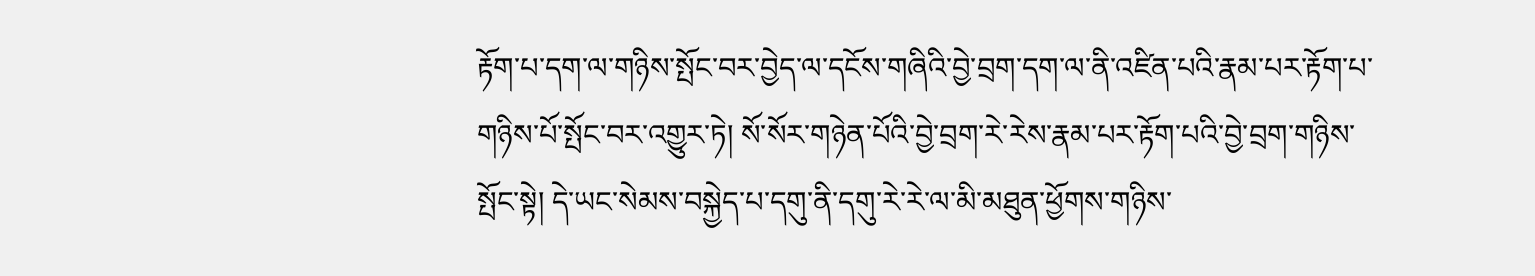རྟོག་པ་དག་ལ་གཉིས་སྤོང་བར་བྱེད་ལ་དངོས་གཞིའི་བྱེ་བྲག་དག་ལ་ནི་འཛིན་པའི་རྣམ་པར་རྟོག་པ་གཉིས་པོ་སྤོང་བར་འགྱུར་ཏེ། སོ་སོར་གཉེན་པོའི་བྱེ་བྲག་རེ་རེས་རྣམ་པར་རྟོག་པའི་བྱེ་བྲག་གཉིས་སྤོང་སྟེ། དེ་ཡང་སེམས་བསྐྱེད་པ་དགུ་ནི་དགུ་རེ་རེ་ལ་མི་མཐུན་ཕྱོགས་གཉིས་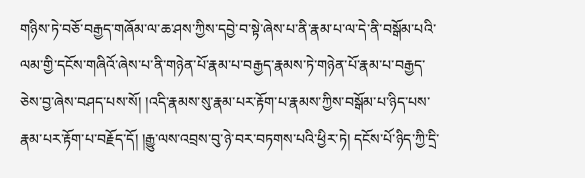གཉིས་ཏེ་བཅོ་བརྒྱད་གཞོམ་ལ་ཆ་ཤས་ཀྱིས་དབྱེ་བ་སྟེ་ཞེས་པ་ནི་རྣམ་པ་ལ་དེ་ནི་བསྒོམ་པའི་ལམ་གྱི་དངོས་གཞིའོ་ཞེས་པ་ནི་གཉེན་པོ་རྣམ་པ་བརྒྱད་རྣམས་ཏེ་གཉེན་པོ་རྣམ་པ་བརྒྱད་ཅེས་བྱ་ཞེས་བཤད་པས་སོ། །འདི་རྣམས་སུ་རྣམ་པར་རྟོག་པ་རྣམས་ཀྱིས་བསྒོམ་པ་ཉིད་པས་རྣམ་པར་རྟོག་པ་བརྗོད་དོ། །རྒྱུ་ལས་འབྲས་བུ་ཉེ་བར་བཏགས་པའི་ཕྱིར་ཏེ། དངོས་པོ་ཉིད་ཀྱི་དྲི་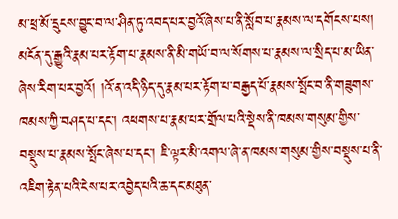མ་ཕྲ་མོ་དྲུངས་བྱུང་བ་ལ་ཤིན་ཏུ་འབད་པར་བྱའོ་ཞེས་པ་ནི་སློབ་པ་རྣམས་ལ་དགོངས་པས། མངོན་དུ་རྒྱུའི་རྣམ་པར་རྟོག་པ་རྣམས་ནི་མི་གཡོ་བ་ལ་སོགས་པ་རྣམས་ལ་སྲིད་པ་མ་ཡིན་ཞེས་རིག་པར་བྱའོ། །འོ་ན་འདི་ཉིད་དུ་རྣམ་པར་རྟོག་པ་བརྒྱད་པོ་རྣམས་སྤོང་བ་ནི་གཟུགས་ཁམས་ཀྱི་བཤད་པ་དང་། འཕགས་པ་རྣམ་པར་གྲོལ་པའི་སྡེས་ནི་ཁམས་གསུམ་གྱིས་བསྡུས་པ་རྣམས་སྤོང་ཞེས་པ་དང་། ཇི་ལྟར་མི་འགལ་ཞེ་ན་ཁམས་གསུམ་གྱིས་བསྡུས་པ་ནི་འཇིག་རྟེན་པའི་ངེས་པར་འབྱེད་པའི་ཆ་དང་མཐུན་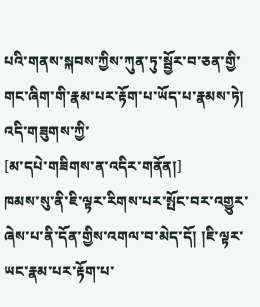པའི་གནས་སྐབས་ཀྱིས་ཀུན་ཏུ་སྦྱོར་བ་ཅན་གྱི་གང་ཞིག་གི་རྣམ་པར་རྟོག་པ་ཡོད་པ་རྣམས་ཏེ། འདི་གཟུགས་ཀྱི་
[མ་དཔེ་གཟིགས་ན་འདིར་གནོན།]
ཁམས་སུ་ནི་ཇི་ལྟར་རིགས་པར་སྤོང་བར་འགྱུར་ཞེས་པ་ནི་དོན་གྱིས་འགལ་བ་མེད་དོ། །ཇི་ལྟར་ཡང་རྣམ་པར་རྟོག་པ་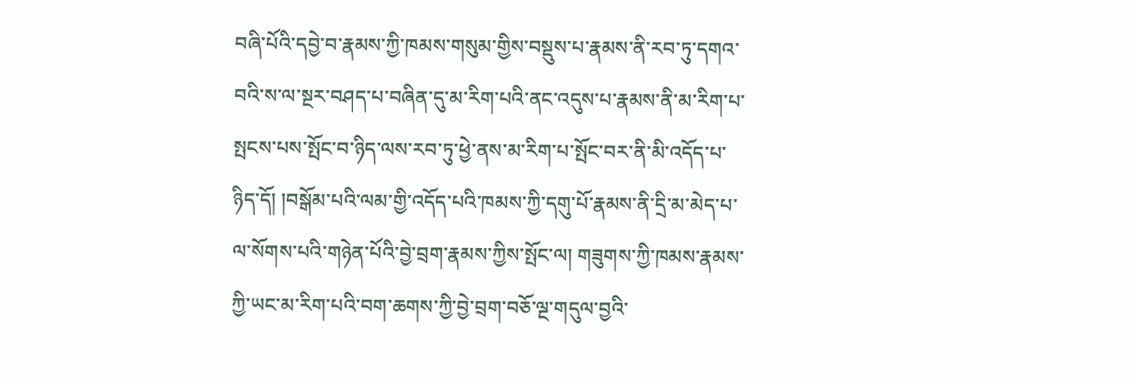བཞི་པོའི་དབྱེ་བ་རྣམས་ཀྱི་ཁམས་གསུམ་གྱིས་བསྡུས་པ་རྣམས་ནི་རབ་ཏུ་དགའ་བའི་ས་ལ་སྔར་བཤད་པ་བཞིན་དུ་མ་རིག་པའི་ནང་འདུས་པ་རྣམས་ནི་མ་རིག་པ་སྤངས་པས་སྤོང་བ་ཉིད་ལས་རབ་ཏུ་ཕྱེ་ནས་མ་རིག་པ་སྤོང་བར་ནི་མི་འདོད་པ་ཉིད་དོ། །བསྒོམ་པའི་ལམ་གྱི་འདོད་པའི་ཁམས་ཀྱི་དགུ་པོ་རྣམས་ནི་དྲི་མ་མེད་པ་ལ་སོགས་པའི་གཉེན་པོའི་བྱེ་བྲག་རྣམས་ཀྱིས་སྤོང་ལ། གཟུགས་ཀྱི་ཁམས་རྣམས་ཀྱི་ཡང་མ་རིག་པའི་བག་ཆགས་ཀྱི་བྱེ་བྲག་བཅོ་ལྔ་གདུལ་བྱའི་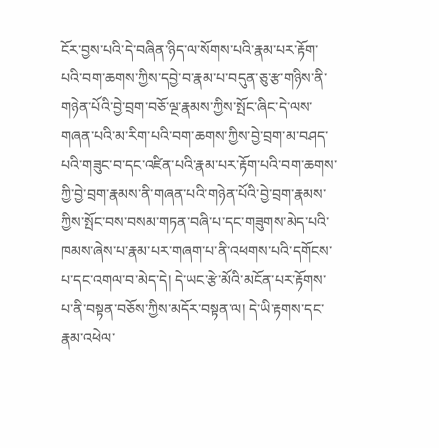ངོར་བྱས་པའི་དེ་བཞིན་ཉིད་ལ་སོགས་པའི་རྣམ་པར་རྟོག་པའི་བག་ཆགས་ཀྱིས་དབྱེ་བ་རྣམ་པ་བདུན་ཅུ་རྩ་གཉིས་ནི་གཉེན་པོའི་བྱེ་བྲག་བཅོ་ལྔ་རྣམས་ཀྱིས་སྤོང་ཞིང་དེ་ལས་གཞན་པའི་མ་རིག་པའི་བག་ཆགས་ཀྱིས་བྱེ་བྲག་མ་བཤད་པའི་གཟུང་བ་དང་འཛིན་པའི་རྣམ་པར་རྟོག་པའི་བག་ཆགས་ཀྱི་བྱེ་བྲག་རྣམས་ནི་གཞན་པའི་གཉེན་པོའི་བྱེ་བྲག་རྣམས་ཀྱིས་སྤོང་བས་བསམ་གཏན་བཞི་པ་དང་གཟུགས་མེད་པའི་ཁམས་ཞེས་པ་རྣམ་པར་གཞག་པ་ནི་འཕགས་པའི་དགོངས་པ་དང་འགལ་བ་མེད་དེ། དེ་ཡང་རྩེ་མོའི་མངོན་པར་རྟོགས་པ་ནི་བསྟན་བཅོས་ཀྱིས་མདོར་བསྟན་ལ། དེ་ཡི་རྟགས་དང་རྣམ་འཕེལ་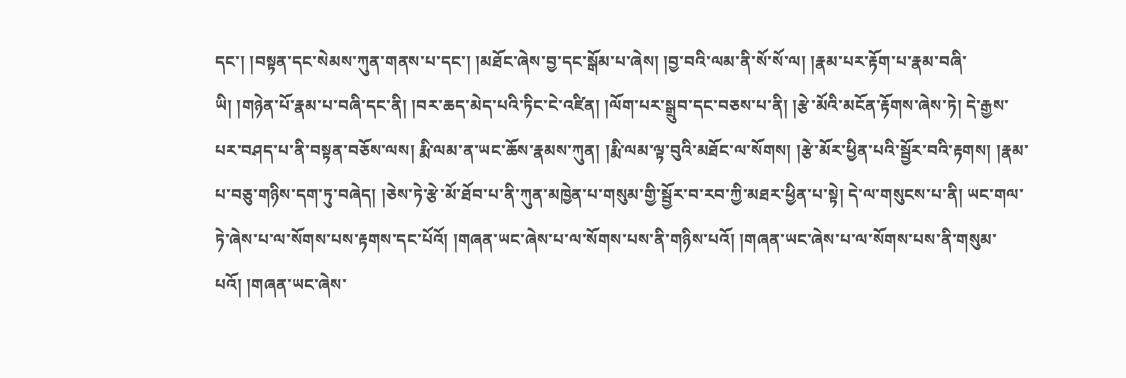དང་། །བསྟན་དང་སེམས་ཀུན་གནས་པ་དང་། །མཐོང་ཞེས་བྱ་དང་སྒོམ་པ་ཞེས། །བྱ་བའི་ལམ་ནི་སོ་སོ་ལ། །རྣམ་པར་རྟོག་པ་རྣམ་བཞི་ཡི། །གཉེན་པོ་རྣམ་པ་བཞི་དང་ནི། །བར་ཆད་མེད་པའི་ཏིང་ངེ་འཛིན། །ལོག་པར་སྒྲུབ་དང་བཅས་པ་ནི། །རྩེ་མོའི་མངོན་རྟོགས་ཞེས་ཏེ། དེ་རྒྱས་པར་བཤད་པ་ནི་བསྟན་བཅོས་ལས། རྨི་ལམ་ན་ཡང་ཆོས་རྣམས་ཀུན། །རྨི་ལམ་ལྟ་བུའི་མཐོང་ལ་སོགས། །རྩེ་མོར་ཕྱིན་པའི་སྦྱོར་བའི་རྟགས། །རྣམ་པ་བཅུ་གཉིས་དག་ཏུ་བཞེད། །ཅེས་ཏེ་རྩེ་མོ་ཐོབ་པ་ནི་ཀུན་མཁྱེན་པ་གསུམ་གྱི་སྦྱོར་བ་རབ་ཀྱི་མཐར་ཕྱིན་པ་སྟེ། དེ་ལ་གསུངས་པ་ནི། ཡང་གལ་ཏེ་ཞེས་པ་ལ་སོགས་པས་རྟགས་དང་པོའོ། །གཞན་ཡང་ཞེས་པ་ལ་སོགས་པས་ནི་གཉིས་པའོ། །གཞན་ཡང་ཞེས་པ་ལ་སོགས་པས་ནི་གསུམ་པའོ། །གཞན་ཡང་ཞེས་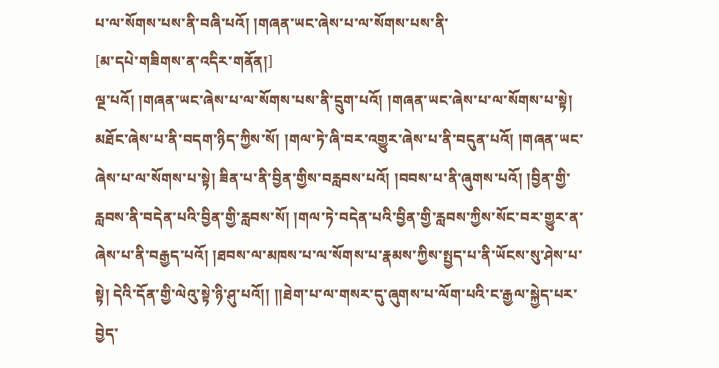པ་ལ་སོགས་པས་ནི་བཞི་པའོ། །གཞན་ཡང་ཞེས་པ་ལ་སོགས་པས་ནི་
[མ་དཔེ་གཟིགས་ན་འདིར་གནོན།]
ལྔ་པའོ། །གཞན་ཡང་ཞེས་པ་ལ་སོགས་པས་ནི་དྲུག་པའོ། །གཞན་ཡང་ཞེས་པ་ལ་སོགས་པ་སྟེ། མཐོང་ཞེས་པ་ནི་བདག་ཉིད་ཀྱིས་སོ། །གལ་ཏེ་ཞི་བར་འགྱུར་ཞེས་པ་ནི་བདུན་པའོ། །གཞན་ཡང་ཞེས་པ་ལ་སོགས་པ་སྟེ། ཟིན་པ་ནི་བྱིན་གྱིས་བརླབས་པའོ། །བབས་པ་ནི་ཞུགས་པའོ། །བྱིན་གྱི་རླབས་ནི་བདེན་པའི་བྱིན་གྱི་རླབས་སོ། །གལ་ཏེ་བདེན་པའི་བྱིན་གྱི་རླབས་ཀྱིས་སོང་བར་གྱུར་ན་ཞེས་པ་ནི་བརྒྱད་པའོ། །ཐབས་ལ་མཁས་པ་ལ་སོགས་པ་རྣམས་ཀྱིས་སྤྱད་པ་ནི་ཡོངས་སུ་ཤེས་པ་སྟེ། དེའི་དོན་གྱི་ལེའུ་སྟེ་ཉི་ཤུ་པའོ།། །།ཐེག་པ་ལ་གསར་དུ་ཞུགས་པ་ལོག་པའི་ང་རྒྱལ་སྐྱེད་པར་བྱེད་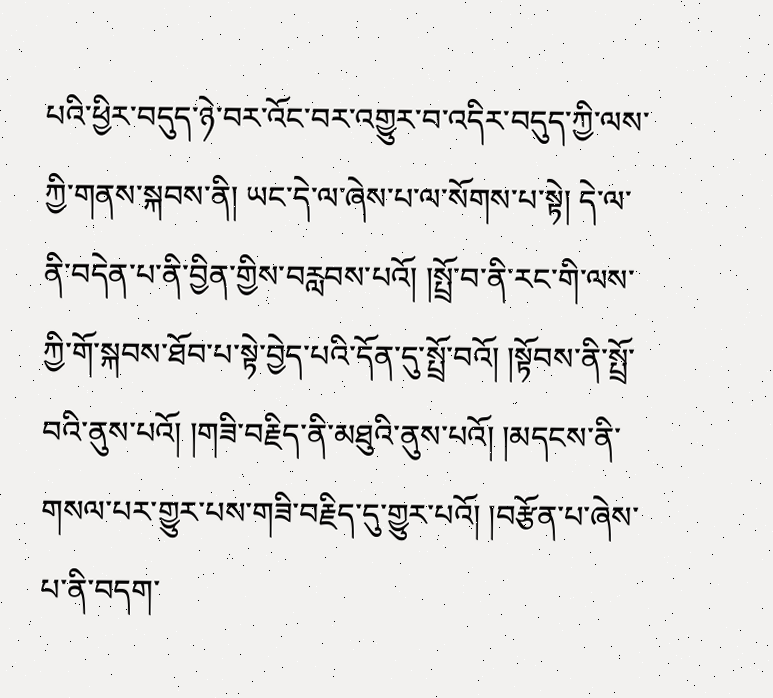པའི་ཕྱིར་བདུད་ཉེ་བར་འོང་བར་འགྱུར་བ་འདིར་བདུད་ཀྱི་ལས་ཀྱི་གནས་སྐབས་ནི། ཡང་དེ་ལ་ཞེས་པ་ལ་སོགས་པ་སྟེ། དེ་ལ་ནི་བདེན་པ་ནི་བྱིན་གྱིས་བརླབས་པའོ། །སྤྲོ་བ་ནི་རང་གི་ལས་ཀྱི་གོ་སྐབས་ཐོབ་པ་སྟེ་བྱེད་པའི་དོན་དུ་སྤྲོ་བའོ། །སྟོབས་ནི་སྤྲོ་བའི་ནུས་པའོ། །གཟི་བརྗིད་ནི་མཐུའི་ནུས་པའོ། །མདངས་ནི་གསལ་པར་གྱུར་པས་གཟི་བརྗིད་དུ་གྱུར་པའོ། །བརྩོན་པ་ཞེས་པ་ནི་བདག་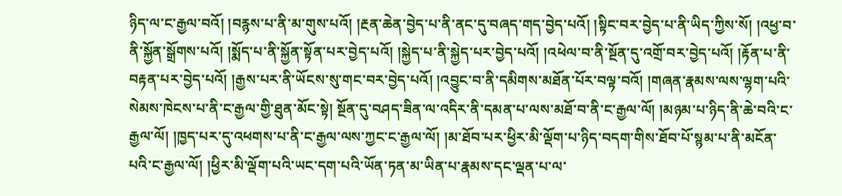ཉིད་ལ་ང་རྒྱལ་བའོ། །བརྙས་པ་ནི་མ་གུས་པའོ། །རྔན་ཆེན་བྱེད་པ་ནི་ནང་དུ་བཞད་གད་བྱེད་པའོ། །སྟིང་བར་བྱེད་པ་ནི་ཡིད་ཀྱིས་སོ། །འཕྱ་བ་ནི་སྐྱོན་སྒྲོགས་པའོ། །སྨོད་པ་ནི་སྐྱོན་སྟོན་པར་བྱེད་པའོ། །སྐྱེད་པ་ནི་སྐྱེད་པར་བྱེད་པའོ། །འཕེལ་བ་ནི་སྔོན་དུ་འགྲོ་བར་བྱེད་པའོ། །རྟོན་པ་ནི་བརྟན་པར་བྱེད་པའོ། །རྒྱས་པར་ནི་ཡོངས་སུ་གང་བར་བྱེད་པའོ། །འབྱུང་བ་ནི་དམིགས་མཐོན་པོར་བལྟ་བའོ། །གཞན་རྣམས་ལས་ལྷག་པའི་སེམས་ཁེངས་པ་ནི་ང་རྒྱལ་གྱི་ཐུན་མོང་སྟེ། སྔོན་དུ་བཤད་ཟིན་ལ་འདིར་ནི་དམན་པ་ལས་མཐོ་བ་ནི་ང་རྒྱལ་ལོ། །མཉམ་པ་ཉིད་ནི་ཆེ་བའི་ང་རྒྱལ་ལོ། །ཁྱད་པར་དུ་འཕགས་པ་ནི་ང་རྒྱལ་ལས་ཀྱང་ང་རྒྱལ་ལོ། །མ་ཐོབ་པར་ཕྱིར་མི་ལྡོག་པ་ཉིད་བདག་གིས་ཐོབ་པོ་སྙམ་པ་ནི་མངོན་པའི་ང་རྒྱལ་ལོ། །ཕྱིར་མི་ལྡོག་པའི་ཡང་དག་པའི་ཡོན་ཏན་མ་ཡིན་པ་རྣམས་དང་ལྡན་པ་ལ་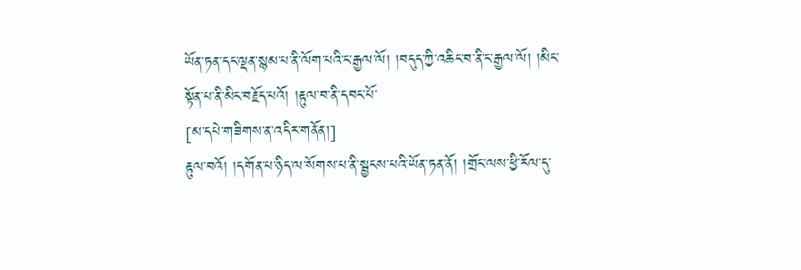ཡོན་ཏན་དང་ལྡན་སྙམ་པ་ནི་ལོག་པའི་ང་རྒྱལ་ལོ། །བདུད་ཀྱི་འཆིང་བ་ནི་ང་རྒྱལ་ལོ། །མིང་སྟོན་པ་ནི་མིང་བརྗོད་པའོ། །རྟུལ་བ་ནི་དབང་པོ་
[མ་དཔེ་གཟིགས་ན་འདིར་གནོན།]
རྟུལ་བའོ། །དགོན་པ་ཉིད་ལ་སོགས་པ་ནི་སྦྱངས་པའི་ཡོན་ཏན་ནོ། །གྲོང་ལས་ཕྱི་རོལ་དུ་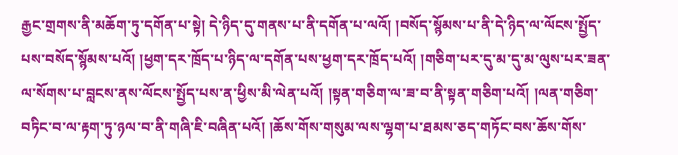རྒྱང་གྲགས་ནི་མཆོག་ཏུ་དགོན་པ་སྟེ། དེ་ཉིད་དུ་གནས་པ་ནི་དགོན་པ་ལའོ། །བསོད་སྙོམས་པ་ནི་དེ་ཉིད་ལ་ལོངས་སྤྱོད་པས་བསོད་སྙོམས་པའོ། །ཕྱག་དར་ཁྲོད་པ་ཉིད་ལ་དགོན་པས་ཕྱག་དར་ཁྲོད་པའོ། །གཅིག་པར་དུ་མ་དུ་མ་ལུས་པར་ཟན་ལ་སོགས་པ་བླངས་ནས་ལོངས་སྤྱོད་པས་ན་ཕྱིས་མི་ལེན་པའོ། །སྟན་གཅིག་ལ་ཟ་བ་ནི་སྟན་གཅིག་པའོ། །ལན་གཅིག་བཏིང་བ་ལ་རྟག་ཏུ་ཉལ་བ་ནི་གཞི་ཇི་བཞིན་པའོ། །ཆོས་གོས་གསུམ་ལས་ལྷག་པ་ཐམས་ཅད་གཏོང་བས་ཆོས་གོས་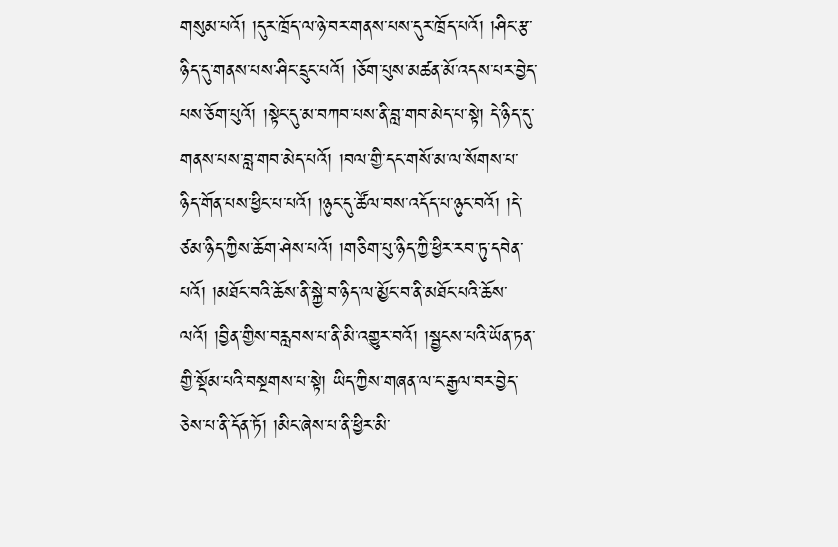གསུམ་པའོ། །དུར་ཁྲོད་ལ་ཉེ་བར་གནས་པས་དུར་ཁྲོད་པའོ། །ཤིང་རྩ་ཉིད་དུ་གནས་པས་ཤིང་དྲུང་པའོ། །ཅོག་པུས་མཚན་མོ་འདས་པར་བྱེད་པས་ཅོག་པུའོ། །སྟེང་དུ་མ་བཀབ་པས་ནི་བླ་གབ་མེད་པ་སྟེ། དེ་ཉིད་དུ་གནས་པས་བླ་གབ་མེད་པའོ། །བལ་གྱི་དང་གསོ་མ་ལ་སོགས་པ་ཉིད་གོན་པས་ཕྱིང་པ་པའོ། །ཉུང་དུ་ཚོལ་བས་འདོད་པ་ཉུང་བའོ། །དེ་ཙམ་ཉིད་ཀྱིས་ཆོག་ཤེས་པའོ། །གཅིག་པུ་ཉིད་ཀྱི་ཕྱིར་རབ་ཏུ་དབེན་པའོ། །མཐོང་བའི་ཆོས་ནི་སྐྱེ་བ་ཉིད་ལ་མྱོང་བ་ནི་མཐོང་པའི་ཆོས་ལའོ། །བྱིན་གྱིས་བརླབས་པ་ནི་མི་འགྱུར་བའོ། །སྦྱངས་པའི་ཡོན་ཏན་གྱི་སྡོམ་པའི་བསྔགས་པ་སྟེ། ཡིད་ཀྱིས་གཞན་ལ་ང་རྒྱལ་བར་བྱེད་ཅེས་པ་ནི་དོན་ཏོ། །མིང་ཞེས་པ་ནི་ཕྱིར་མི་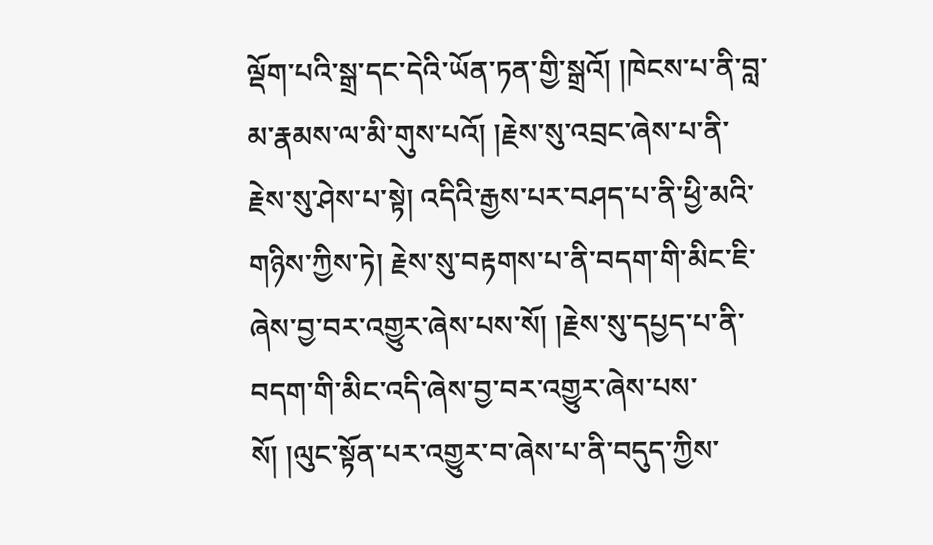ལྡོག་པའི་སྒྲ་དང་དེའི་ཡོན་ཏན་གྱི་སྒྲའོ། །ཁེངས་པ་ནི་བླ་མ་རྣམས་ལ་མི་གུས་པའོ། །རྗེས་སུ་འབྲང་ཞེས་པ་ནི་རྗེས་སུ་ཤེས་པ་སྟེ། འདིའི་རྒྱས་པར་བཤད་པ་ནི་ཕྱི་མའི་གཉིས་ཀྱིས་ཏེ། རྗེས་སུ་བརྟགས་པ་ནི་བདག་གི་མིང་ཇི་ཞེས་བྱ་བར་འགྱུར་ཞེས་པས་སོ། །རྗེས་སུ་དཔྱད་པ་ནི་བདག་གི་མིང་འདི་ཞེས་བྱ་བར་འགྱུར་ཞེས་པས་སོ། །ལུང་སྟོན་པར་འགྱུར་བ་ཞེས་པ་ནི་བདུད་ཀྱིས་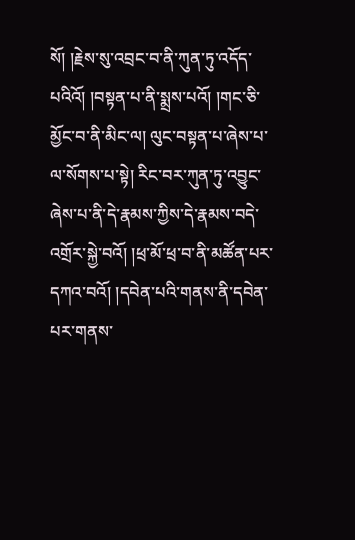སོ། །རྗེས་སུ་འབྲང་བ་ནི་ཀུན་ཏུ་འདོད་པའིའོ། །བསྟན་པ་ནི་སྨྲས་པའོ། །གང་ཅི་མྱོང་བ་ནི་མིང་ལ། ལུང་བསྟན་པ་ཞེས་པ་ལ་སོགས་པ་སྟེ། རིང་བར་ཀུན་ཏུ་འབྱུང་ཞེས་པ་ནི་དེ་རྣམས་ཀྱིས་དེ་རྣམས་བདེ་འགྲོར་སྐྱེ་བའོ། །ཕྲ་མོ་ཕྲ་བ་ནི་མཚོན་པར་དཀའ་བའོ། །དབེན་པའི་གནས་ནི་དབེན་པར་གནས་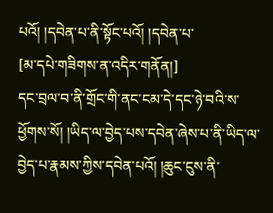པའོ། །དབེན་པ་ནི་སྟོང་པའོ། །དབེན་པ་
[མ་དཔེ་གཟིགས་ན་འདིར་གནོན།]
དང་བྲལ་བ་ནི་གྲོང་གི་ནང་ངམ་དེ་དང་ཉེ་བའི་ས་ཕྱོགས་སོ། །ཡིད་ལ་བྱེད་པས་དབེན་ཞེས་པ་ནི་ཡིད་ལ་བྱེད་པ་རྣམས་ཀྱིས་དབེན་པའོ། །ཆུང་ངུས་ནི་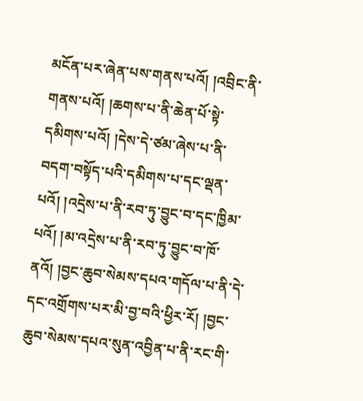མངོན་པར་ཞེན་པས་གནས་པའོ། །འབྲིང་ནི་གནས་པའོ། །ཆགས་པ་ནི་ཆེན་པོ་སྟེ་དམིགས་པའོ། །དེས་དེ་ཙམ་ཞེས་པ་ནི་བདག་བསྟོད་པའི་དམིགས་པ་དང་ལྡན་པའོ། །འདྲེས་པ་ནི་རབ་ཏུ་བྱུང་བ་དང་ཁྱིམ་པའོ། །མ་འདྲེས་པ་ནི་རབ་ཏུ་བྱུང་བ་ཁོ་ནའོ། །བྱང་ཆུབ་སེམས་དཔའ་གདོལ་པ་ནི་དེ་དང་འགྲོགས་པར་མི་བྱ་བའི་ཕྱིར་རོ། །བྱང་ཆུབ་སེམས་དཔའ་སུན་འབྱིན་པ་ནི་རང་གི་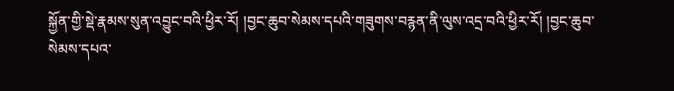སྐྱོན་གྱི་སྡེ་རྣམས་སུན་འབྱུང་བའི་ཕྱིར་རོ། །བྱང་ཆུབ་སེམས་དཔའི་གཟུགས་བརྙན་ནི་ལུས་འདྲ་བའི་ཕྱིར་རོ། །བྱང་ཆུབ་སེམས་དཔའ་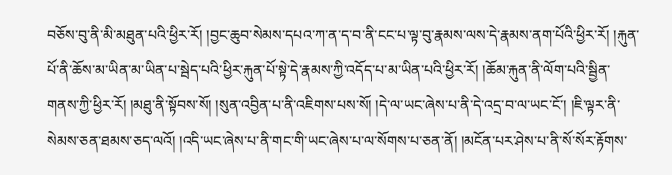བཅོས་བུ་ནི་མི་མཐུན་པའི་ཕྱིར་རོ། །བྱང་ཆུབ་སེམས་དཔའ་ཀ་ན་ད་བ་ནི་ངང་པ་ལྟ་བུ་རྣམས་ལས་དེ་རྣམས་ནག་པོའི་ཕྱིར་རོ། །རྐུན་པོ་ནི་ཆོས་མ་ཡིན་མ་ཡིན་པ་སྦེད་པའི་ཕྱིར་རྐུན་པོ་སྟེ་དེ་རྣམས་ཀྱི་འདོད་པ་མ་ཡིན་པའི་ཕྱིར་རོ། །ཆོམ་རྐུན་ནི་ལོག་པའི་སྦྱིན་གནས་ཀྱི་ཕྱིར་རོ། །མཐུ་ནི་སྟོབས་སོ། །སུན་འབྱིན་པ་ནི་འཇིགས་པས་སོ། །དེ་ལ་ཡང་ཞེས་པ་ནི་དེ་འདྲ་བ་ལ་ཡང་ངོ་། །ཇི་ལྟར་ནི་སེམས་ཅན་ཐམས་ཅད་ལའོ། །འདི་ཡང་ཞེས་པ་ནི་གང་གི་ཡང་ཞེས་པ་ལ་སོགས་པ་ཅན་ནོ། །མངོན་པར་ཤེས་པ་ནི་སོ་སོར་རྟོགས་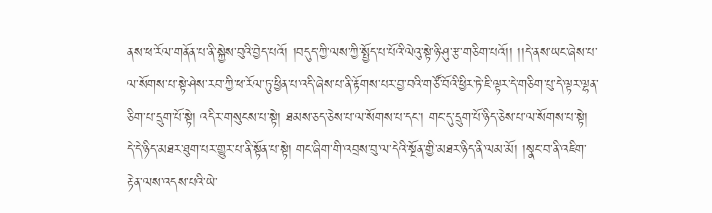ནས་ཕ་རོལ་གནོན་པ་ནི་སྐྱེས་བུའི་བྱེད་པའོ། །བདུད་ཀྱི་ལས་ཀྱི་སྤྱོད་པ་པོའི་ལེའུ་སྟེ་ཉི་ཤུ་རྩ་གཅིག་པའོ།། །།དེ་ནས་ཡང་ཞེས་པ་ལ་སོགས་པ་སྟེ་ཤེས་རབ་ཀྱི་ཕ་རོལ་ཏུ་ཕྱིན་པ་འདི་ཞེས་པ་ནི་རྟོགས་པར་བྱ་བའི་གཙོ་བོའི་ཕྱིར་ཏེ་ཇི་ལྟར་དེ་གཅིག་པུ་དེ་ལྟར་ལྷན་ཅིག་པ་དྲུག་པོ་སྟེ། འདིར་གསུངས་པ་སྟེ། ཐམས་ཅད་ཅེས་པ་ལ་སོགས་པ་དང་། གང་དུ་དྲུག་པོ་ཉིད་ཅེས་པ་ལ་སོགས་པ་སྟེ། དེ་དེ་ཉིད་མཐར་ཐུག་པར་གྱུར་པ་ནི་སྟོན་པ་སྟེ། གང་ཞིག་གི་འབྲས་བུ་ལ་དེའི་སྔོན་གྱི་མཐར་ཉིད་ནི་ལམ་མོ། །སྣང་བ་ནི་འཇིག་རྟེན་ལས་འདས་པའི་ཡེ་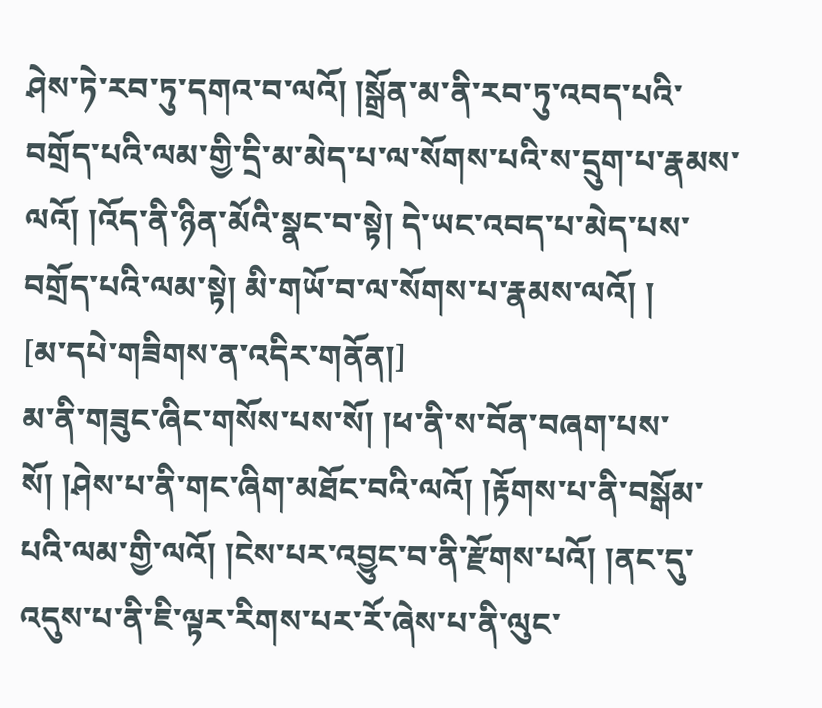ཤེས་ཏེ་རབ་ཏུ་དགའ་བ་ལའོ། །སྒྲོན་མ་ནི་རབ་ཏུ་འབད་པའི་བགྲོད་པའི་ལམ་གྱི་དྲི་མ་མེད་པ་ལ་སོགས་པའི་ས་དྲུག་པ་རྣམས་ལའོ། །འོད་ནི་ཉིན་མོའི་སྣང་བ་སྟེ། དེ་ཡང་འབད་པ་མེད་པས་བགྲོད་པའི་ལམ་སྟེ། མི་གཡོ་བ་ལ་སོགས་པ་རྣམས་ལའོ། །
[མ་དཔེ་གཟིགས་ན་འདིར་གནོན།]
མ་ནི་གཟུང་ཞིང་གསོས་པས་སོ། །ཕ་ནི་ས་བོན་བཞག་པས་སོ། །ཤེས་པ་ནི་གང་ཞིག་མཐོང་བའི་ལའོ། །རྟོགས་པ་ནི་བསྒོམ་པའི་ལམ་གྱི་ལའོ། །ངེས་པར་འབྱུང་བ་ནི་རྫོགས་པའོ། །ནང་དུ་འདུས་པ་ནི་ཇི་ལྟར་རིགས་པར་རོ་ཞེས་པ་ནི་ལུང་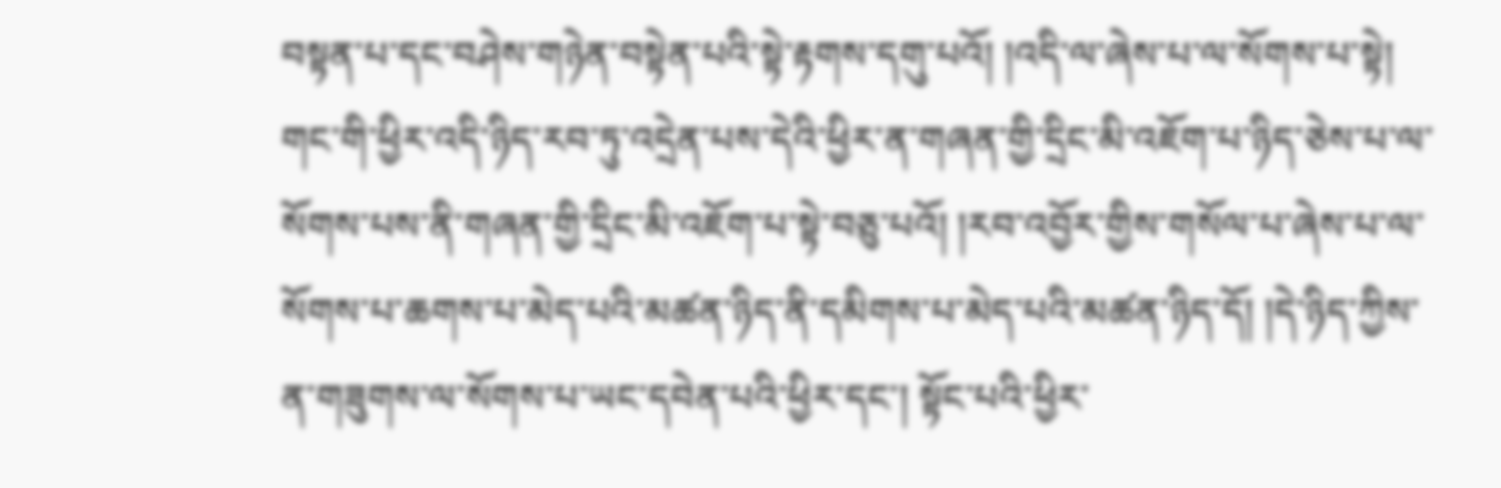བསྟན་པ་དང་བཤེས་གཉེན་བསྟེན་པའི་སྟེ་རྟགས་དགུ་པའོ། །འདི་ལ་ཞེས་པ་ལ་སོགས་པ་སྟེ། གང་གི་ཕྱིར་འདི་ཉིད་རབ་ཏུ་འདྲེན་པས་དེའི་ཕྱིར་ན་གཞན་གྱི་དྲིང་མི་འཇོག་པ་ཉིད་ཅེས་པ་ལ་སོགས་པས་ནི་གཞན་གྱི་དྲིང་མི་འཇོག་པ་སྟེ་བཅུ་པའོ། །རབ་འབྱོར་གྱིས་གསོལ་པ་ཞེས་པ་ལ་སོགས་པ་ཆགས་པ་མེད་པའི་མཚན་ཉིད་ནི་དམིགས་པ་མེད་པའི་མཚན་ཉིད་དོ། །དེ་ཉིད་ཀྱིས་ན་གཟུགས་ལ་སོགས་པ་ཡང་དབེན་པའི་ཕྱིར་དང་། སྟོང་པའི་ཕྱིར་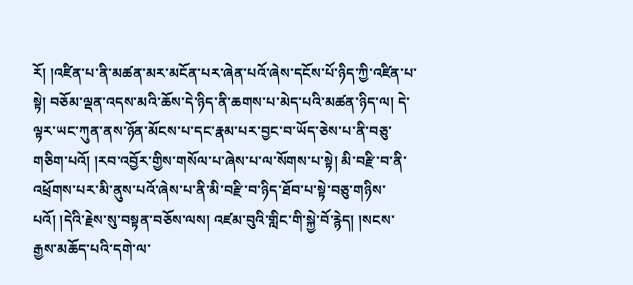རོ། །འཛིན་པ་ནི་མཚན་མར་མངོན་པར་ཞེན་པའོ་ཞེས་དངོས་པོ་ཉིད་ཀྱི་འཛིན་པ་སྟེ། བཅོམ་ལྡན་འདས་མའི་ཆོས་དེ་ཉིད་ནི་ཆགས་པ་མེད་པའི་མཚན་ཉིད་ལ། དེ་ལྟར་ཡང་ཀུན་ནས་ཉོན་མོངས་པ་དང་རྣམ་པར་བྱང་བ་ཡོད་ཅེས་པ་ནི་བཅུ་གཅིག་པའོ། །རབ་འབྱོར་གྱིས་གསོལ་པ་ཞེས་པ་ལ་སོགས་པ་སྟེ། མི་བརྫི་བ་ནི་འཕྲོགས་པར་མི་ནུས་པའོ་ཞེས་པ་ནི་མི་བརྫི་བ་ཉིད་ཐོབ་པ་སྟེ་བཅུ་གཉིས་པའོ། །དེའི་རྗེས་སུ་བསྟན་བཅོས་ལས། འཛམ་བུའི་གླིང་གི་སྐྱེ་བོ་རྙེད། །སངས་རྒྱས་མཆོད་པའི་དགེ་ལ་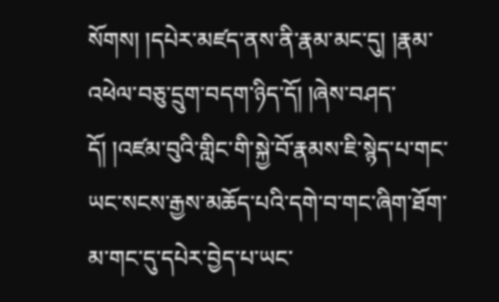སོགས། །དཔེར་མཛད་ནས་ནི་རྣམ་མང་དུ། །རྣམ་འཕེལ་བཅུ་དྲུག་བདག་ཉིད་དོ། །ཞེས་བཤད་དོ། །འཛམ་བུའི་གླིང་གི་སྐྱེ་བོ་རྣམས་ཇི་སྙེད་པ་གང་ཡང་སངས་རྒྱས་མཆོད་པའི་དགེ་བ་གང་ཞིག་ཐོག་མ་གང་དུ་དཔེར་བྱེད་པ་ཡང་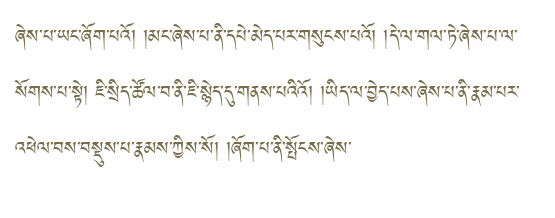ཞེས་པ་ཡང་ཞོག་པའོ། །མང་ཞེས་པ་ནི་དཔེ་མེད་པར་གསུངས་པའོ། །དེ་ལ་གལ་ཏེ་ཞེས་པ་ལ་སོགས་པ་སྟེ། ཇི་སྲིད་ཚོལ་བ་ནི་ཇི་སྙེད་དུ་གནས་པའིའོ། །ཡིད་ལ་བྱེད་པས་ཞེས་པ་ནི་རྣམ་པར་འཕེལ་བས་བསྡུས་པ་རྣམས་ཀྱིས་སོ། །ཞོག་པ་ནི་སྤོངས་ཞེས་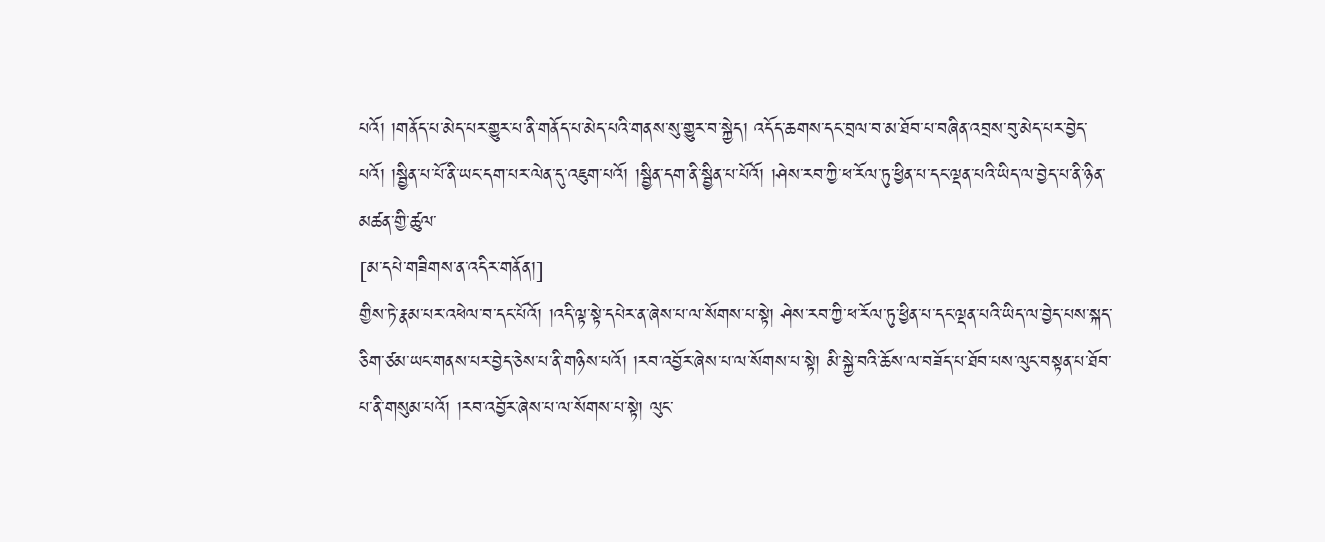པའོ། །གནོད་པ་མེད་པར་གྱུར་པ་ནི་གནོད་པ་མེད་པའི་གནས་སུ་གྱུར་བ་སྐྱེད། འདོད་ཆགས་དང་བྲལ་བ་མ་ཐོབ་པ་བཞིན་འབྲས་བུ་མེད་པར་བྱེད་པའོ། །སྦྱིན་པ་པོ་ནི་ཡང་དག་པར་ལེན་དུ་འཇུག་པའོ། །སྦྱིན་དག་ནི་སྦྱིན་པ་པོའོ། །ཤེས་རབ་ཀྱི་ཕ་རོལ་ཏུ་ཕྱིན་པ་དང་ལྡན་པའི་ཡིད་ལ་བྱེད་པ་ནི་ཉིན་མཚན་གྱི་ཚུལ་
[མ་དཔེ་གཟིགས་ན་འདིར་གནོན།]
གྱིས་ཏེ་རྣམ་པར་འཕེལ་བ་དང་པོའོ། །འདི་ལྟ་སྟེ་དཔེར་ན་ཞེས་པ་ལ་སོགས་པ་སྟེ། ཤེས་རབ་ཀྱི་ཕ་རོལ་ཏུ་ཕྱིན་པ་དང་ལྡན་པའི་ཡིད་ལ་བྱེད་པས་སྐད་ཅིག་ཙམ་ཡང་གནས་པར་བྱེད་ཅེས་པ་ནི་གཉིས་པའོ། །རབ་འབྱོར་ཞེས་པ་ལ་སོགས་པ་སྟེ། མི་སྐྱེ་བའི་ཆོས་ལ་བཟོད་པ་ཐོབ་པས་ལུང་བསྟན་པ་ཐོབ་པ་ནི་གསུམ་པའོ། །རབ་འབྱོར་ཞེས་པ་ལ་སོགས་པ་སྟེ། ལུང་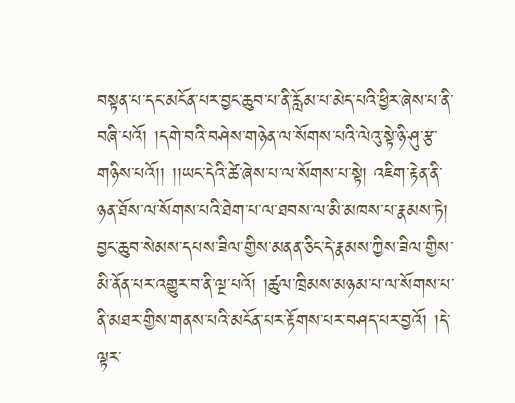བསྟན་པ་དང་མངོན་པར་བྱང་ཆུབ་པ་ནི་རློམ་པ་མེད་པའི་ཕྱིར་ཞེས་པ་ནི་བཞི་པའོ། །དགེ་བའི་བཤེས་གཉེན་ལ་སོགས་པའི་ལེའུ་སྟེ་ཉི་ཤུ་རྩ་གཉིས་པའོ།། །།ཡང་དེའི་ཚེ་ཞེས་པ་ལ་སོགས་པ་སྟེ། འཇིག་རྟེན་ནི་ཉན་ཐོས་ལ་སོགས་པའི་ཐེག་པ་ལ་ཐབས་ལ་མི་མཁས་པ་རྣམས་ཏེ། བྱང་ཆུབ་སེམས་དཔས་ཟིལ་གྱིས་མནན་ཅིང་དེ་རྣམས་ཀྱིས་ཟིལ་གྱིས་མི་ནོན་པར་འགྱུར་བ་ནི་ལྔ་པའོ། །ཚུལ་ཁྲིམས་མཉམ་པ་ལ་སོགས་པ་ནི་མཐར་གྱིས་གནས་པའི་མངོན་པར་རྟོགས་པར་བཤད་པར་བྱའོ། །དེ་ལྟར་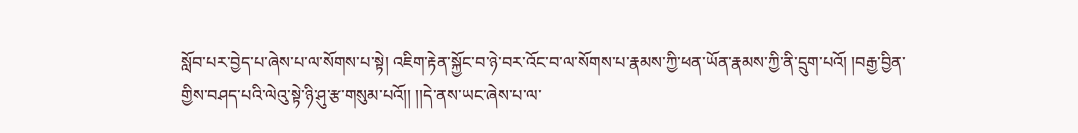སློབ་པར་བྱེད་པ་ཞེས་པ་ལ་སོགས་པ་སྟེ། འཇིག་རྟེན་སྐྱོང་བ་ཉེ་བར་འོང་བ་ལ་སོགས་པ་རྣམས་ཀྱི་ཕན་ཡོན་རྣམས་ཀྱི་ནི་དྲུག་པའོ། །བརྒྱ་བྱིན་གྱིས་བཤད་པའི་ལེའུ་སྟེ་ཉི་ཤུ་རྩ་གསུམ་པའོ།། །།དེ་ནས་ཡང་ཞེས་པ་ལ་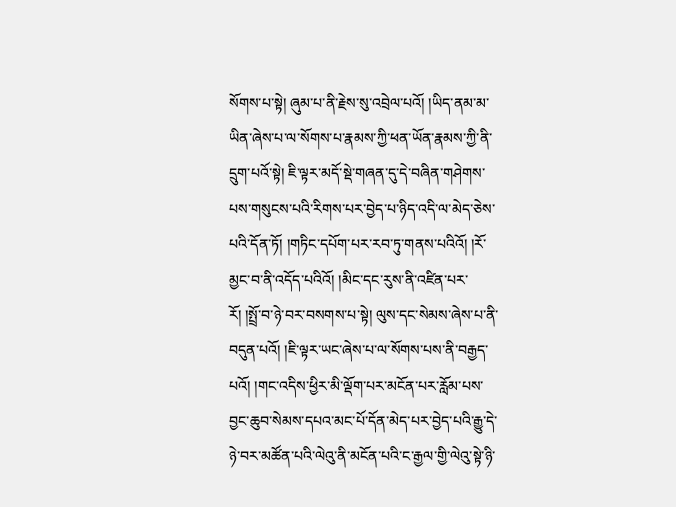སོགས་པ་སྟེ། ཞུམ་པ་ནི་རྗེས་སུ་འབྲེལ་པའོ། །ཡིད་ནམ་མ་ཡིན་ཞེས་པ་ལ་སོགས་པ་རྣམས་ཀྱི་ཕན་ཡོན་རྣམས་ཀྱི་ནི་དྲུག་པའོ་སྟེ། ཇི་ལྟར་མདོ་སྡེ་གཞན་དུ་དེ་བཞིན་གཤེགས་པས་གསུངས་པའི་རིགས་པར་བྱེད་པ་ཉིད་འདི་ལ་མེད་ཅེས་པའི་དོན་ཏོ། །གཏིང་དཔོག་པར་རབ་ཏུ་གནས་པའིའོ། །རོ་མྱང་བ་ནི་འདོད་པའིའོ། །མིང་དང་རུས་ནི་འཛིན་པར་རོ། །སྤྲོ་བ་ཉེ་བར་བསགས་པ་སྟེ། ལུས་དང་སེམས་ཞེས་པ་ནི་བདུན་པའོ། །ཇི་ལྟར་ཡང་ཞེས་པ་ལ་སོགས་པས་ནི་བརྒྱད་པའོ། །གང་འདིས་ཕྱིར་མི་ལྡོག་པར་མངོན་པར་རློམ་པས་བྱང་ཆུབ་སེམས་དཔའ་མང་པོ་དོན་མེད་པར་བྱེད་པའི་རྒྱུ་དེ་ཉེ་བར་མཚོན་པའི་ལེའུ་ནི་མངོན་པའི་ང་རྒྱལ་གྱི་ལེའུ་སྟེ་ཉི་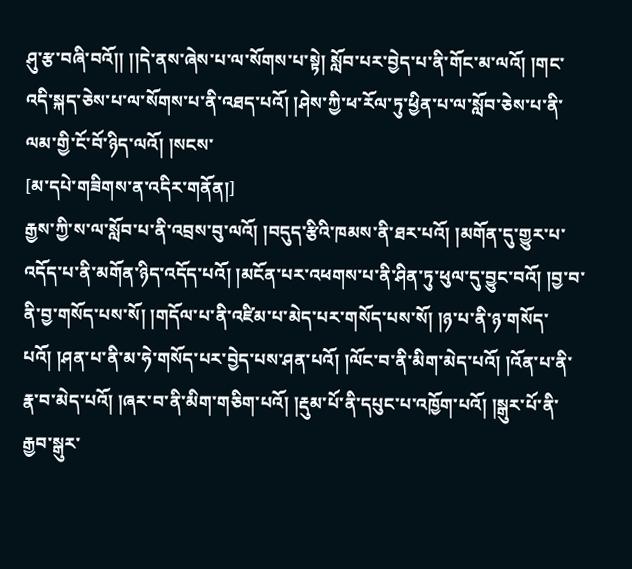ཤུ་རྩ་བཞི་བའོ།། །།དེ་ནས་ཞེས་པ་ལ་སོགས་པ་སྟེ། སློབ་པར་བྱེད་པ་ནི་གོང་མ་ལའོ། །གང་འདི་སྐད་ཅེས་པ་ལ་སོགས་པ་ནི་འཐད་པའོ། །ཤེས་ཀྱི་ཕ་རོལ་ཏུ་ཕྱིན་པ་ལ་སློབ་ཅེས་པ་ནི་ལམ་གྱི་ངོ་བོ་ཉིད་ལའོ། །སངས་
[མ་དཔེ་གཟིགས་ན་འདིར་གནོན།]
རྒྱས་ཀྱི་ས་ལ་སློབ་པ་ནི་འབྲས་བུ་ལའོ། །བདུད་རྩིའི་ཁམས་ནི་ཐར་པའོ། །མགོན་དུ་གྱུར་པ་འདོད་པ་ནི་མགོན་ཉིད་འདོད་པའོ། །མངོན་པར་འཕགས་པ་ནི་ཤིན་ཏུ་ཕུལ་དུ་བྱུང་བའོ། །བྱ་བ་ནི་བྱ་གསོད་པས་སོ། །གདོལ་པ་ནི་འཛིམ་པ་མེད་པར་གསོད་པས་སོ། །ཉ་པ་ནི་ཉ་གསོད་པའོ། །ཤན་པ་ནི་མ་ཧེ་གསོད་པར་བྱེད་པས་ཤན་པའོ། །ལོང་བ་ནི་མིག་མེད་པའོ། །འོན་པ་ནི་རྣ་བ་མེད་པའོ། །ཞར་བ་ནི་མིག་གཅིག་པའོ། །རྡུམ་པོ་ནི་དཔུང་པ་འཁྱོག་པའོ། །སྒུར་པོ་ནི་རྒྱབ་སྒུར་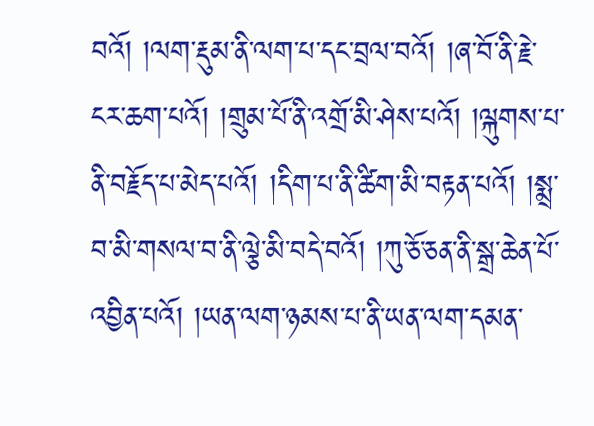བའོ། །ལག་རྡུམ་ནི་ལག་པ་དང་བྲལ་བའོ། །ཞ་བོ་ནི་རྗེ་ངར་ཆག་པའོ། །གྲུམ་པོ་ནི་འགྲོ་མི་ཤེས་པའོ། །ལྐུགས་པ་ནི་བརྗོད་པ་མེད་པའོ། །དིག་པ་ནི་ཚིག་མི་བརྟན་པའོ། །སྨྲ་བ་མི་གསལ་བ་ནི་ལྕེ་མི་བདེ་བའོ། །ཀུ་ཅོ་ཅན་ནི་སྒྲ་ཆེན་པོ་འབྱིན་པའོ། །ཡན་ལག་ཉམས་པ་ནི་ཡན་ལག་དམན་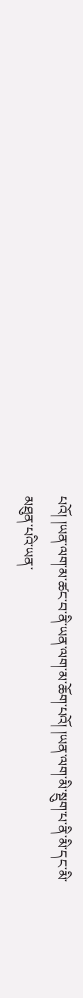པའོ། །ཡན་ལག་མ་ཚང་བ་ནི་ཡན་ལག་མ་ཆོག་པའོ། །ཡན་ལག་མི་སྡུག་པ་ནི་མི་དང་མི་མཐུན་པའི་ཡན་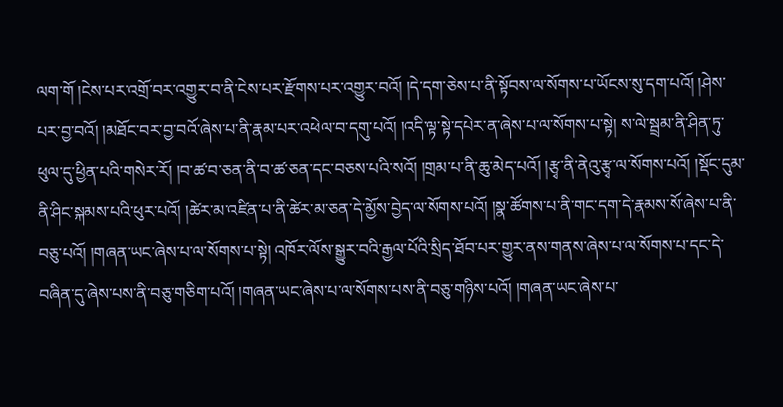ལག་གོ །ངེས་པར་འགྲོ་བར་འགྱུར་བ་ནི་ངེས་པར་རྫོགས་པར་འགྱུར་བའོ། །དེ་དག་ཅེས་པ་ནི་སྟོབས་ལ་སོགས་པ་ཡོངས་སུ་དག་པའོ། །ཤེས་པར་བྱ་བའོ། །མཐོང་བར་བྱ་བའོ་ཞེས་པ་ནི་རྣམ་པར་འཕེལ་བ་དགུ་པའོ། །འདི་ལྟ་སྟེ་དཔེར་ན་ཞེས་པ་ལ་སོགས་པ་སྟེ། ས་ལེ་སྦྲམ་ནི་ཤིན་ཏུ་ཕུལ་དུ་ཕྱིན་པའི་གསེར་རོ། །བ་ཚ་བ་ཅན་ནི་བ་ཚ་ཅན་དང་བཅས་པའི་སའོ། །གྲམ་པ་ནི་ཆུ་མེད་པའོ། །རྩྭ་ནི་ནེའུ་རྩྭ་ལ་སོགས་པའོ། །སྡོང་དུམ་ནི་ཤིང་སྐམས་པའི་ཕུར་པའོ། །ཚེར་མ་འཛིན་པ་ནི་ཚེར་མ་ཅན་དེ་མྱོས་བྱེད་ལ་སོགས་པའོ། །སྣ་ཚོགས་པ་ནི་གང་དག་དེ་རྣམས་སོ་ཞེས་པ་ནི་བཅུ་པའོ། །གཞན་ཡང་ཞེས་པ་ལ་སོགས་པ་སྟེ། འཁོར་ལོས་སྒྱུར་བའི་རྒྱལ་པོའི་སྲིད་ཐོབ་པར་གྱུར་ནས་གནས་ཞེས་པ་ལ་སོགས་པ་དང་དེ་བཞིན་དུ་ཞེས་པས་ནི་བཅུ་གཅིག་པའོ། །གཞན་ཡང་ཞེས་པ་ལ་སོགས་པས་ནི་བཅུ་གཉིས་པའོ། །གཞན་ཡང་ཞེས་པ་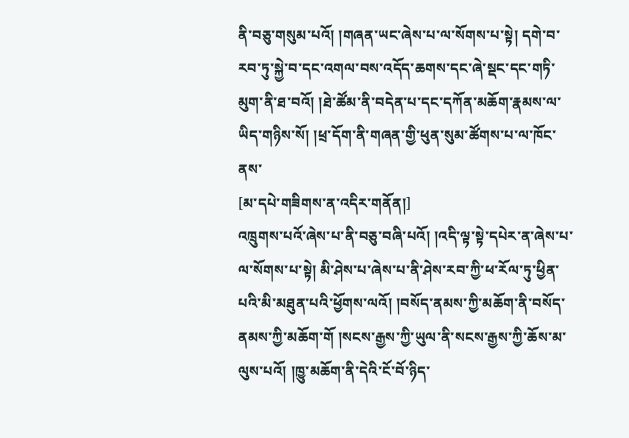ནི་བཅུ་གསུམ་པའོ། །གཞན་ཡང་ཞེས་པ་ལ་སོགས་པ་སྟེ། དགེ་བ་རབ་ཏུ་སྐྱེ་བ་དང་འགལ་བས་འདོད་ཆགས་དང་ཞེ་སྡང་དང་གཏི་མུག་ནི་ཐ་བའོ། །ཐེ་ཚོམ་ནི་བདེན་པ་དང་དཀོན་མཆོག་རྣམས་ལ་ཡིད་གཉིས་སོ། །ཕྲ་དོག་ནི་གཞན་གྱི་ཕུན་སུམ་ཚོགས་པ་ལ་ཁོང་ནས་
[མ་དཔེ་གཟིགས་ན་འདིར་གནོན།]
འཁྲུགས་པའོ་ཞེས་པ་ནི་བཅུ་བཞི་པའོ། །འདི་ལྟ་སྟེ་དཔེར་ན་ཞེས་པ་ལ་སོགས་པ་སྟེ། མི་ཤེས་པ་ཞེས་པ་ནི་ཤེས་རབ་ཀྱི་ཕ་རོལ་ཏུ་ཕྱིན་པའི་མི་མཐུན་པའི་ཕྱོགས་ལའོ། །བསོད་ནམས་ཀྱི་མཆོག་ནི་བསོད་ནམས་ཀྱི་མཆོག་གོ །སངས་རྒྱས་ཀྱི་ཡུལ་ནི་སངས་རྒྱས་ཀྱི་ཆོས་མ་ལུས་པའོ། །ཁྱུ་མཆོག་ནི་དེའི་ངོ་བོ་ཉིད་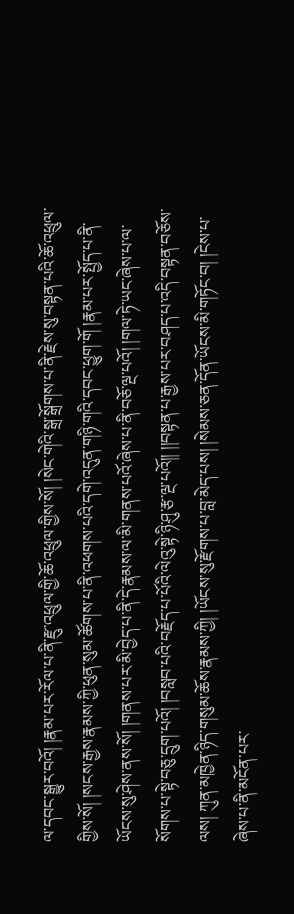ལ་དབང་སྒྱུར་བའོ། །རྣམ་པར་རོལ་པ་ནི་རྫུ་འཕྲུལ་གྱི་ཆོ་འཕྲུལ་གྱིས་སོ། །སེང་གེའི་སྒྲ་སྒྲོགས་པ་ནི་རྗེས་སུ་བསྟན་པའི་ཆོ་འཕྲུལ་གྱིས་སོ། །སངས་རྒྱས་རྣམས་ཀྱི་ཕུན་སུམ་ཚོགས་པ་ནི་འཕགས་པའི་དགེ་འདུན་གཉི་གའི་དབང་ཕྱུག་གོ །རྣམ་པར་སྤྱོད་པ་ནི་ཡོངས་སུ་ཤེས་ནས་སོ། །གནས་པར་མི་བྱེད་པ་ནི་དེ་རྣམས་ལ་མི་གནས་པའོ་ཞེས་པ་ནི་བཅོ་ལྔ་པའོ། །གལ་ཏེ་ཡང་ཞེས་པ་ལ་སོགས་པ་སྟེ་བཅུ་དྲུག་པའོ། །བསླབ་པའི་བརྗོད་པ་པོའི་ལེའུ་སྟེ་ཉི་ཤུ་རྩ་ལྔ་པའོ།། །།བསྟན་པ་རྒྱས་པར་བཤད་པ་འདི་བསྟན་བཅོས་ལས། ཀུན་མཁྱེན་ཉིད་གསུམ་ཆོས་རྣམས་ཀྱི། །ཡོངས་སུ་རྫོགས་པ་བླ་མེད་པས། །སེམས་ཅན་དོན་ཡོངས་མི་གཏོང་བ། །ངེས་པ་ཞེས་པ་ནི་མངོན་པར་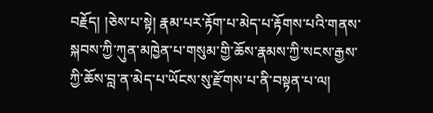བརྗོད། །ཅེས་པ་སྟེ། རྣམ་པར་རྟོག་པ་མེད་པ་རྟོགས་པའི་གནས་སྐབས་ཀྱི་ཀུན་མཁྱེན་པ་གསུམ་གྱི་ཆོས་རྣམས་ཀྱི་སངས་རྒྱས་ཀྱི་ཆོས་བླ་ན་མེད་པ་ཡོངས་སུ་རྫོགས་པ་ནི་བསྟན་པ་ལ།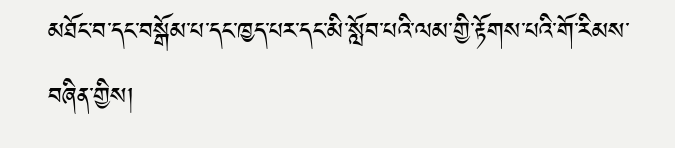མཐོང་བ་དང་བསྒོམ་པ་དང་ཁྱད་པར་དང་མི་སློབ་པའི་ལམ་གྱི་རྟོགས་པའི་གོ་རིམས་བཞིན་གྱིས།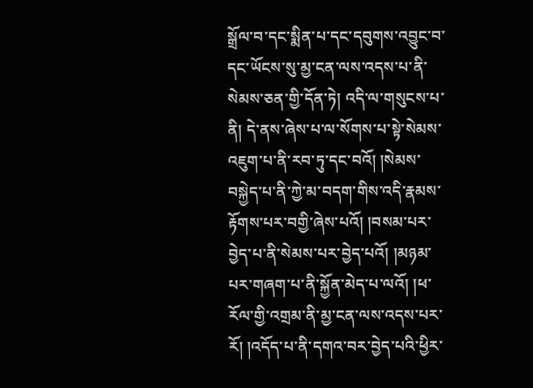སྒྲོལ་བ་དང་སྨིན་པ་དང་དབུགས་འབྱུང་བ་དང་ཡོངས་སུ་མྱ་ངན་ལས་འདས་པ་ནི་སེམས་ཅན་གྱི་དོན་ཏེ། འདི་ལ་གསུངས་པ་ནི། དེ་ནས་ཞེས་པ་ལ་སོགས་པ་སྟེ་སེམས་འཇུག་པ་ནི་རབ་ཏུ་དང་བའོ། །སེམས་བསྐྱེད་པ་ནི་ཀྱེ་མ་བདག་གིས་འདི་རྣམས་རྟོགས་པར་བགྱི་ཞེས་པའོ། །བསམ་པར་བྱེད་པ་ནི་སེམས་པར་བྱེད་པའོ། །མཉམ་པར་གཞག་པ་ནི་སྐྱོན་མེད་པ་ལའོ། །ཕ་རོལ་གྱི་འགྲམ་ནི་མྱ་ངན་ལས་འདས་པར་རོ། །འདོད་པ་ནི་དགའ་བར་བྱེད་པའི་ཕྱིར་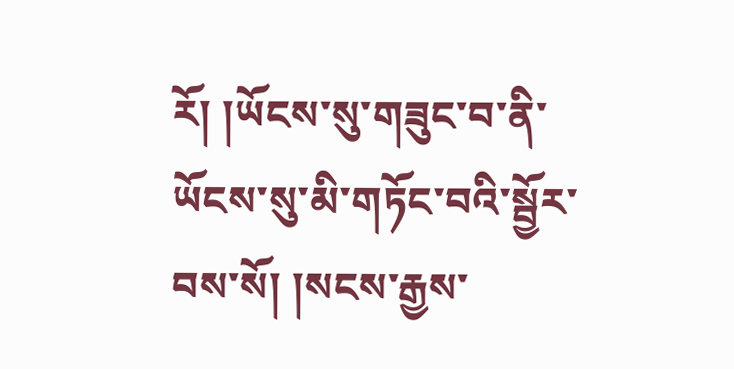རོ། །ཡོངས་སུ་གཟུང་བ་ནི་ཡོངས་སུ་མི་གཏོང་བའི་སྦྱོར་བས་སོ། །སངས་རྒྱས་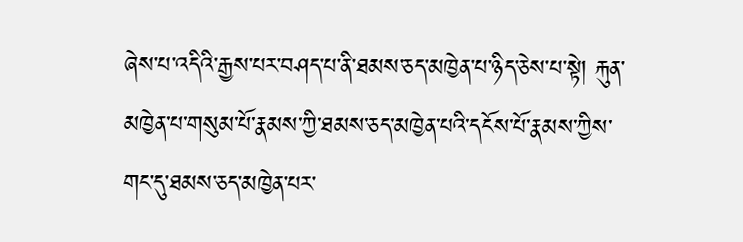ཞེས་པ་འདིའི་རྒྱས་པར་བཤད་པ་ནི་ཐམས་ཅད་མཁྱེན་པ་ཉིད་ཅེས་པ་སྟེ། རྐུན་མཁྱེན་པ་གསུམ་པོ་རྣམས་ཀྱི་ཐམས་ཅད་མཁྱེན་པའི་དངོས་པོ་རྣམས་ཀྱིས་གང་དུ་ཐམས་ཅད་མཁྱེན་པར་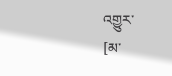འགྱུར་
[མ་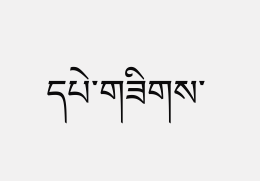དཔེ་གཟིགས་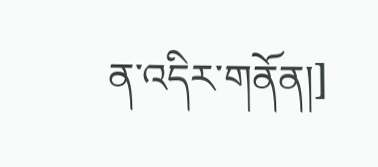ན་འདིར་གནོན།]